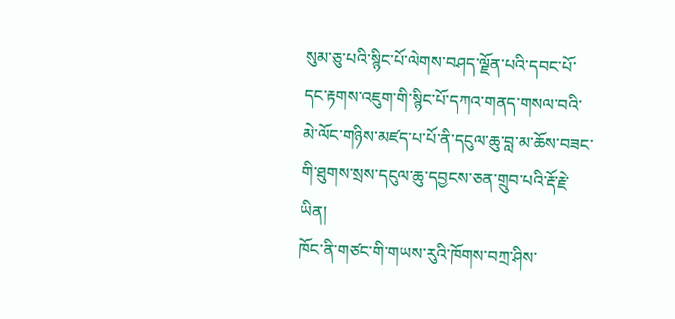སུམ་ཅུ་པའི་སྙིང་པོ་ལེགས་བཤད་ལྗོན་པའི་དབང་པོ་དང་རྟགས་འཇུག་གི་སྙིང་པོ་དཀའ་གནད་གསལ་བའི་མེ་ལོང་གཉིས་མཛད་པ་པོ་ནི་དངུལ་ཆུ་བླ་མ་ཆོས་བཟང་གི་ཐུགས་སྲས་དངུལ་ཆུ་དབྱངས་ཅན་གྲུབ་པའི་རྡོ་རྗེ་ཡིན།
ཁོང་ནི་གཙང་གི་གཡས་རུའི་ཁོགས་བཀྲ་ཤིས་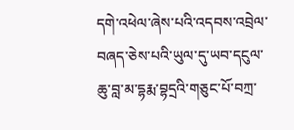དགེ་འཕེལ་ཞེས་པའི་འདབས་འབྲེལ་བཞད་ཅེས་པའི་ཡུལ་དུ་ཡབ་དངུལ་ཆུ་བླ་མ་དྷརྨ་བྷདྲའི་གཅུང་པོ་བཀྲ་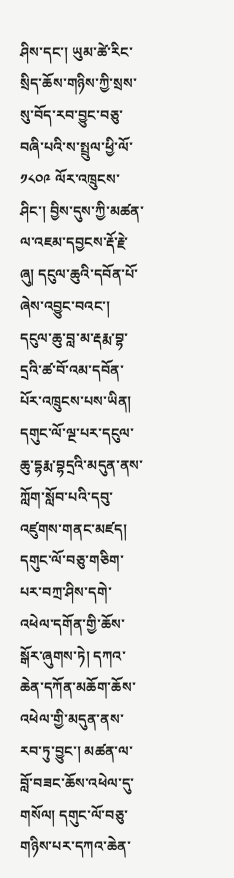ཤིས་དང་། ཡུམ་ཚེ་རིང་སྲིད་ཆོས་གཉིས་ཀྱི་སྲས་སུ་བོད་རབ་བྱུང་བཅུ་བཞི་པའི་ས་སྤྲུལ་ཕྱི་ལོ་ ༡༨༠༩ ལོར་འཁྲུངས་ཤིང་། བྱིས་དུས་ཀྱི་མཚན་ལ་འཇམ་དབྱངས་རྡོ་རྗེ་ཞུ། དངུལ་ཆུའི་དབོན་པོ་ཞེས་འབྱུང་བའང་། དངུལ་ཆུ་བླ་མ་རྡརྨ་བྷ་དྲའི་ཚ་བོ་འམ་དབོན་པོར་འཁྲུངས་པས་ཡིན། དགུང་ལོ་ལྔ་པར་དངུལ་ཆུ་དྷརྨ་བྷདྲའི་མདུན་ནས་ཀློག་སློབ་པའི་དབུ་འཛུགས་གནང་མཛད།
དགུང་ལོ་བཅུ་གཅིག་པར་བཀྲ་ཤིས་དགེ་འཕེལ་དགོན་གྱི་ཆོས་སྒོར་ཞུགས་ཏེ། དཀའ་ཆེན་དཀོན་མཆོག་ཆོས་འཕེལ་གྱི་མདུན་ནས་རབ་ཏུ་བྱུང་། མཚན་ལ་བློ་བཟང་ཆོས་འཕེལ་དུ་གསོལ། དགུང་ལོ་བཅུ་གཉིས་པར་དཀའ་ཆེན་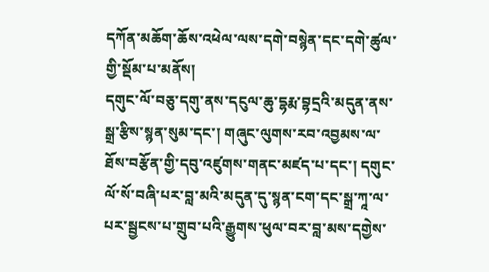དཀོན་མཆོག་ཆོས་འཕེལ་ལས་དགེ་བསྙེན་དང་དགེ་ཚུལ་གྱི་སྡོམ་པ་མནོས།
དགུང་ལོ་བཅུ་དགུ་ནས་དངུལ་ཆུ་དྷརྨ་བྷདྲའི་མདུན་ནས་སྒྲ་རྩིས་སྙན་སུམ་དང་། གཞུང་ལུགས་རབ་འབྱམས་ལ་ཐོས་བརྩོན་གྱི་དབུ་འཛུགས་གནང་མཛད་པ་དང་། དགུང་ལོ་སོ་བཞི་པར་བླ་མའི་མདུན་དུ་སྙན་ངག་དང་སྒྲ་ཀཱ་ལ་པར་སྦྱངས་པ་གྲུབ་པའི་རྒྱུགས་ཕུལ་བར་བླ་མས་དགྱེས་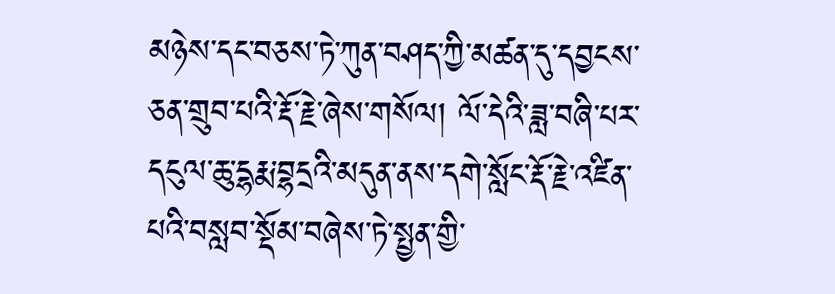མཉེས་དང་བཅས་ཏེ་ཀུན་བཤད་ཀྱི་མཚན་དུ་དབྱངས་ཅན་གྲུབ་པའི་རྡོ་རྗེ་ཞེས་གསོལ། ལོ་དེའི་ཟླ་བཞི་པར་དངུལ་ཆུ་དྷརྨ་བྷདྲའི་མདུན་ནས་དགེ་སློང་རྡོ་རྗེ་འཛིན་པའི་བསླབ་སྡོམ་བཞེས་ཏེ་སྤྱན་གྱི་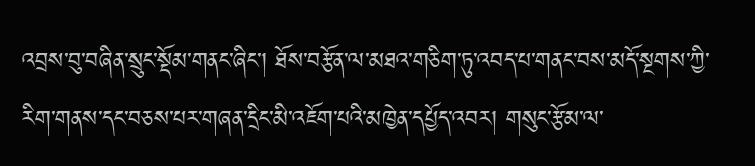འབྲས་བུ་བཞིན་སྲུང་སྡོམ་གནང་ཞིང་། ཐོས་བརྩོན་ལ་མཐའ་གཅིག་ཏུ་འབད་པ་གནང་བས་མདོ་སྔགས་ཀྱི་རིག་གནས་དང་བཅས་པར་གཞན་དྲིང་མི་འཇོག་པའི་མཁྱེན་དཔྱོད་འབར། གསུང་རྩོམ་ལ་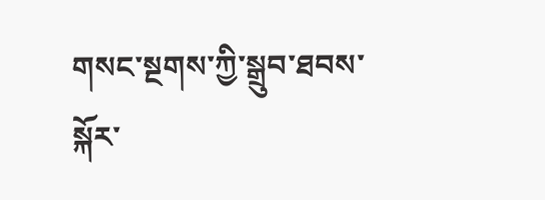གསང་སྔགས་ཀྱི་སྒྲུབ་ཐབས་སྐོར་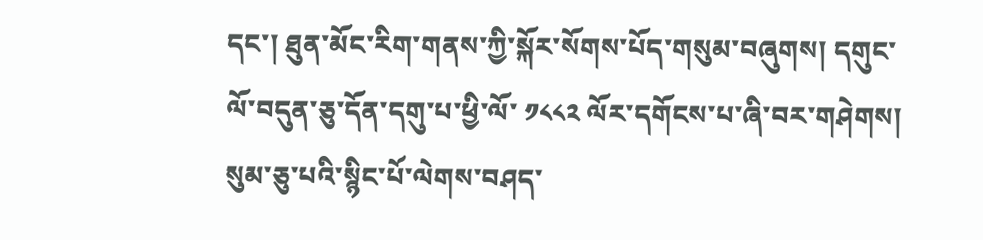དང་། ཐུན་མོང་རིག་གནས་ཀྱི་སྐོར་སོགས་པོད་གསུམ་བཞུགས། དགུང་ལོ་བདུན་ཅུ་དོན་དགུ་པ་ཕྱི་ལོ་ ༡༨༨༢ ལོར་དགོངས་པ་ཞི་བར་གཤེགས།
སུམ་ཅུ་པའི་སྙིང་པོ་ལེགས་བཤད་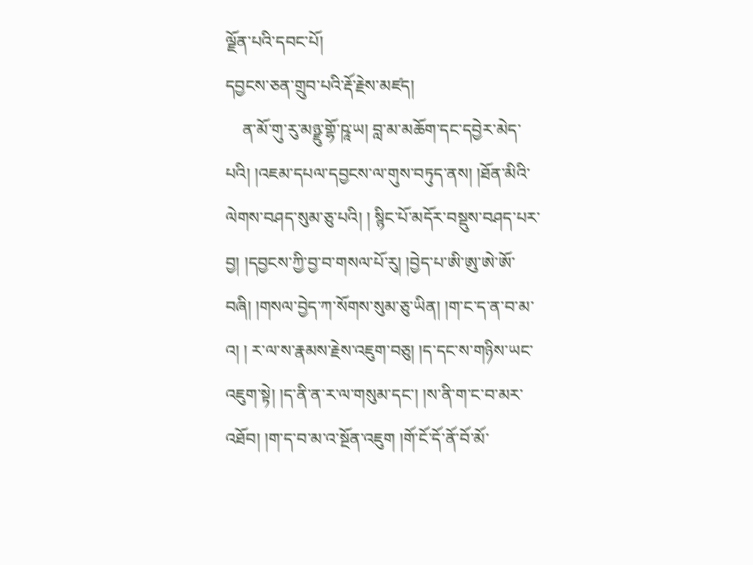ལྗོན་པའི་དབང་པོ།
དབྱངས་ཅན་གྲུབ་པའི་རྡོ་རྗེས་མཛད།
    ན་མོ་གུ་རུ་མཉྫུ་གྷོ་ཥཱ་ཡ། བླ་མ་མཆོག་དང་དབྱེར་མེད་པའི། །འཇམ་དཔལ་དབྱངས་ལ་གུས་བཏུད་ནས། །ཐོན་མིའི་ལེགས་བཤད་སུམ་ཅུ་པའི། ། སྙིང་པོ་མདོར་བསྡུས་བཤད་པར་བྱ། །དབྱངས་ཀྱི་བྱ་བ་གསལ་པོ་རུ། །བྱེད་པ་ཨི་ཨུ་ཨེ་ཨོ་བཞི། །གསལ་བྱེད་ཀ་སོགས་སུམ་ཅུ་ཡིན། །ག་ང་ད་ན་བ་མ་འ། ། ར་ལ་ས་རྣམས་རྗེས་འཇུག་བཅུ། །ད་དང་ས་གཉིས་ཡང་འཇུག་སྟེ། །ད་ནི་ན་ར་ལ་གསུམ་དང་། །ས་ནི་ག་ང་བ་མར་འཐོབ། །ག་ད་བ་མ་འ་སྔོན་འཇུག །གོ་ངོ་དོ་ནོ་བོ་མོ་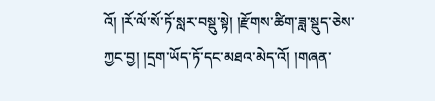འོ། །རོ་ལོ་སོ་ཏོ་སླར་བསྡུ་སྟེ། །རྫོགས་ཚིག་ཟླ་སྡུད་ཅེས་ཀྱང་བྱ། །དྲག་ཡོད་ཏོ་དང་མཐའ་མེད་འོ། །གཞན་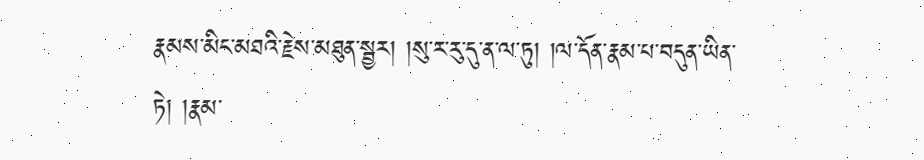རྣམས་མིང་མཐའི་རྗེས་མཐུན་སྦྱར། །སུ་ར་རུ་དུ་ན་ལ་ཏུ། །ལ་དོན་རྣམ་པ་བདུན་ཡིན་ཏེ། །རྣམ་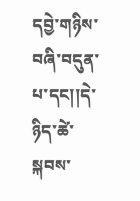དབྱེ་གཉིས་བཞི་བདུན་པ་དང།།དེ་ཉིད་ཚེ་སྐབས་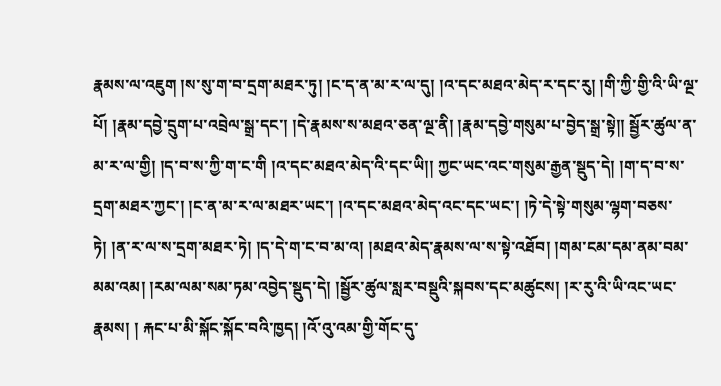རྣམས་ལ་འཇུག །ས་སུ་ག་བ་དྲག་མཐར་ཏུ། །ང་ད་ན་མ་ར་ལ་དུ། །འ་དང་མཐའ་མེད་ར་དང་རུ། །གི་ཀྱི་གྱི་འི་ཡི་ལྔ་པོ། །རྣམ་དབྱེ་དྲུག་པ་འབྲེལ་སྒྲ་དང་། །དེ་རྣམས་ས་མཐའ་ཅན་ལྔ་ནི། །རྣམ་དབྱེ་གསུམ་པ་བྱེད་སྒྲ་སྟེ།། སྦྱོར་ཚུལ་ན་མ་ར་ལ་གྱི། །ད་བ་ས་ཀྱི་ག་ང་གི །འ་དང་མཐའ་མེད་འི་དང་ཡི།། ཀྱང་ཡང་འང་གསུམ་རྒྱན་སྡུད་དེ། །ག་ད་བ་ས་དྲག་མཐར་ཀྱང་། །ང་ན་མ་ར་ལ་མཐར་ཡང་། །འ་དང་མཐའ་མེད་འང་དང་ཡང་། །ཏེ་དེ་སྟེ་གསུམ་ལྷག་བཅས་ཏེ། །ན་ར་ལ་ས་དྲག་མཐར་ཏེ། །ད་དེ་ག་ང་བ་མ་འ། །མཐའ་མེད་རྣམས་ལ་ས་སྟེ་འཐོབ། །གམ་ངམ་དམ་ནམ་བམ་མམ་འམ། །རམ་ལམ་སམ་ཏམ་འབྱེད་སྡུད་དེ། །སྦྱོར་ཚུལ་སླར་བསྡུའི་སྐབས་དང་མཚུངས། །ར་རུ་འི་ཡི་འང་ཡང་རྣམས། ། རྐང་པ་མི་སྐོང་སྐོང་བའི་ཁྱད། །འོ་འུ་འམ་གྱི་གོང་དུ་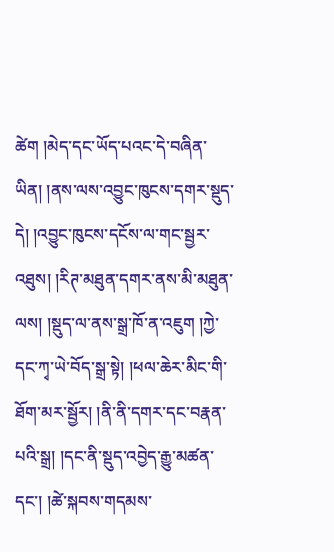ཚེག །མེད་དང་ཡོད་པའང་དེ་བཞིན་ཡིན། །ནས་ལས་འབྱུང་ཁུངས་དགར་སྡུད་དེ། །འབྱུང་ཁུངས་དངོས་ལ་གང་སྦྱར་འཐུས། །རིཊ་མཐུན་དགར་ནས་མི་མཐུན་ལས། །སྡུད་ལ་ནས་སྒྲ་ཁོ་ན་འཇུག །ཀྱེ་དང་ཀྭ་ཡེ་བོད་སྒྲ་སྟེ། །ཕལ་ཆེར་མིང་གི་ཐོག་མར་སྦྱོར། །ནི་ནི་དགར་དང་བརྣན་པའི་སྒྲ། །དང་ནི་སྡུད་འབྱེད་རྒྱུ་མཚན་དང་། །ཚེ་སྐབས་གདམས་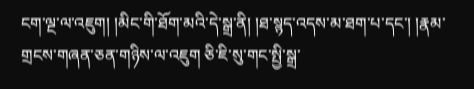ངག་ལྔ་ལ་འཇུག། །མིང་གི་ཐོག་མའི་དེ་སྒྲ་ནི། །ཐ་སྙད་འདས་མ་ཐག་པ་དང་། །རྣམ་གྲངས་གཞན་ཅན་གཉིས་ལ་འཇུག ཅི་ཇི་སུ་གང་སྤྱི་སྒྲ་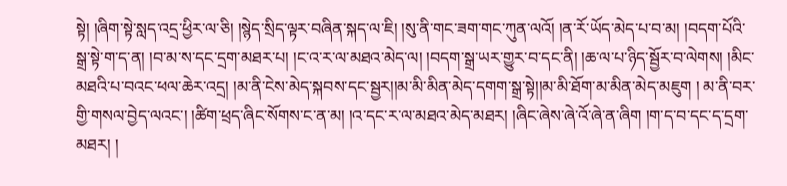སྟེ། །ཞིག་སྟེ་སླད་འདྲ་ཕྱིར་ལ་ཅི། །སྙེད་སྲིད་ལྟར་བཞིན་སྐད་ལ་ཇི། །སུ་ནི་གང་ཟག་གང་ཀུན་ལའོ། །ན་རོ་ཡོད་མེད་པ་བ་མ། །བདག་པོའི་སྒྲ་སྟེ་ག་ད་ན། །བ་མ་ས་དང་དྲག་མཐར་པ། །ང་འ་ར་ལ་མཐའ་མེད་ལ། །བདག་སྒྲ་ཡར་གྱུར་བ་དང་ནི། །ཆ་ལ་པ་ཉིད་སྦྱོར་བ་ལེགས། །མིང་མཐའི་པ་བའང་ཕལ་ཆེར་འདྲ། །མ་ནི་ངེས་མེད་སྐབས་དང་སྦྱར།།མ་མི་མིན་མེད་དགག་སྒྲ་སྟེ།།མ་མི་ཐོག་མ་མིན་མེད་མཇུག ། མ་ནི་བར་གྱི་གསལ་བྱེད་ལའང་། །ཚིག་ཕྲད་ཞིང་སོགས་ང་ན་མ། །འ་དང་ར་ལ་མཐའ་མེད་མཐར། །ཞིང་ཞེས་ཞེ་འོ་ཞེ་ན་ཞིག །ག་ད་བ་དང་ད་དྲག་མཐར། །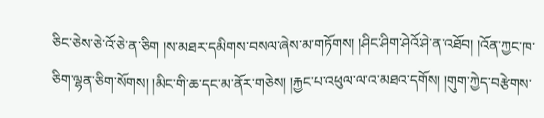ཅིང་ཅེས་ཅེ་འོ་ཅེ་ན་ཅིག །ས་མཐར་དམིགས་བསལ་ཞེས་མ་གཏོགས། །ཤིང་ཤིག་ཤེའོ་ཤེ་ན་འཐོབ། །འོན་ཀྱང་ཁ་ཅིག་ལྷན་ཅིག་སོགས། །མིང་གི་ཆ་དང་མ་ནོར་གཅེས། །རྐྱང་པ་འཕུལ་ལ་འ་མཐའ་དགོས། །གུག་ཀྱེད་བརྩེགས་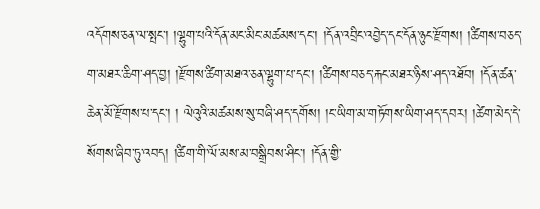འདོགས་ཅན་ལ་སྤང་། །ལྷུག་པའི་དོན་མང་མིང་མཚམས་དང་། །དོན་འབྲིང་འབྱེད་དང་དོན་ཉུང་རྫོགས། །ཚིགས་བཅད་ག་མཐར་ཆིག་ཤད་བྱ། །རྫོགས་ཚིག་མཐའ་ཅན་ལྷུག་པ་དང་། །ཚིགས་བཅད་རྐང་མཐར་ཉིས་ཤད་འཐོབ། །དོན་ཚན་ཆེན་མོ་རྫོགས་པ་དང་། ། ལེའུའི་མཚམས་སུ་བཞི་ཤད་དགོས། །ང་ཡིག་མ་གཏོགས་ཡིག་ཤད་དབར། །ཚེག་མེད་དེ་སོགས་ཞིབ་ཏུ་འབད། །ཚིག་གི་ལོ་མས་མ་བསྒྲིབས་ཤིང་། །དོན་གྱི་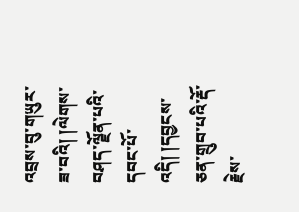འབྲས་བུ་གཡུར་ཟ་བའི། །ལེགས་བཤད་ལྗོན་པའི་དབང་པོ་འདི། །དབྱངས་ཅན་གྲུབ་པའི་རྡོ་རྗེས་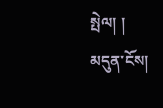སྤེལ། །
མདུན་ངོས།